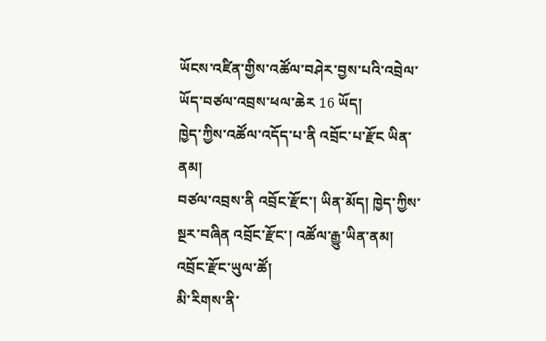ཡོངས་འཛིན་གྱིས་འཚོལ་བཤེར་བྱས་པའི་འབྲེལ་ཡོད་བཙལ་འབྲས་ཕལ་ཆེར 16 ཡོད།
ཁྱེད་ཀྱིས་འཚོལ་འདོད་པ་ནི འབྲོང་པ་རྫོང ཡིན་ནམ།
བཙལ་འབྲས་ནི འབྲོང་རྫོང་། ཡིན་མོད། ཁྱེད་ཀྱིས་སྔར་བཞིན འབྲོང་རྫོང་། འཚོལ་རྒྱུ་ཡིན་ནམ།
འབྲོང་རྫོང་ཡུལ་ཚོ།
མི་རིགས་ནི་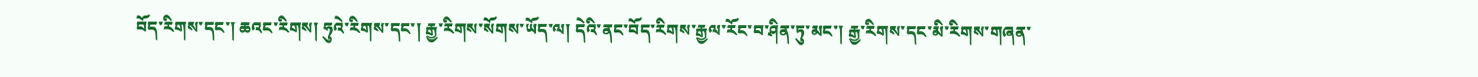བོད་རིགས་དང་། ཆའང་རིགས། ཧུའེ་རིགས་དང་། རྒྱ་རིགས་སོགས་ཡོད་ལ། དེའི་ནང་བོད་རིགས་རྒྱལ་རོང་བ་ཤིན་ཏུ་མང་། རྒྱ་རིགས་དང་མི་རིགས་གཞན་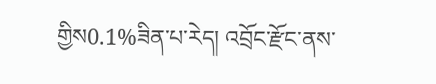གྱིས0.1%ཟིན་པ་རེད། འབྲོང་རྫོང་ནས་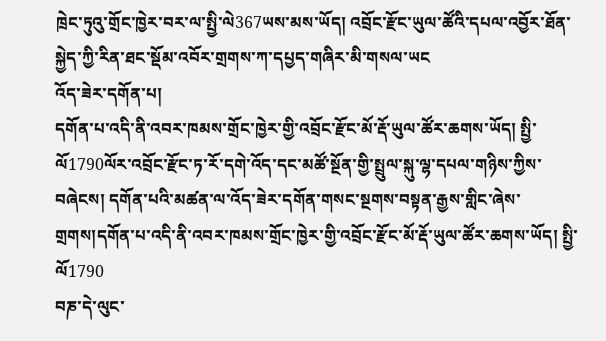ཁྲེང་ཏུའུ་གྲོང་ཁྱེར་བར་ལ་སྤྱི་ལེ367ཡས་མས་ཡོད། འབྲོང་རྫོང་ཡུལ་ཚོའི་དཔལ་འབྱོར་ཐོན་སྐྱེད་ཀྱི་རིན་ཐང་སྡོམ་འབོར་གྲགས་ཀ་དཔྱད་གཞིར་མི་གསལ་ཡང
འོད་ཟེར་དགོན་པ།
དགོན་པ་འདི་ནི་འབར་ཁམས་གྲོང་ཁྱེར་གྱི་འབྲོང་རྫོང་མོ་རྡོ་ཡུལ་ཚོར་ཆགས་ཡོད། སྤྱི་ལོ1790ལོར་འབྲོང་རྫོང་ཏ་རོ་དགེ་འོད་དང་མཚོ་སྔོན་གྱི་སྤྲུལ་སྐུ་ལྷ་དཔལ་གཉིས་ཀྱིས་བཞེངས། དགོན་པའི་མཚན་ལ་འོད་ཟེར་དགོན་གསང་སྔགས་བསྟན་རྒྱས་གླིང་ཞེས་གྲགས།དགོན་པ་འདི་ནི་འབར་ཁམས་གྲོང་ཁྱེར་གྱི་འབྲོང་རྫོང་མོ་རྡོ་ཡུལ་ཚོར་ཆགས་ཡོད། སྤྱི་ལོ1790
བཎ་དེ་ལུང་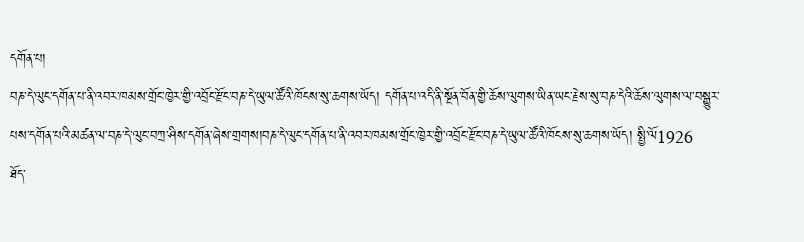དགོན་པ།
བཎ་དེ་ལུང་དགོན་པ་ནི་འབར་ཁམས་གྲོང་ཁྱེར་གྱི་འབྲོང་རྫོང་བཎ་དེ་ཡུལ་ཚོའི་ཁོངས་སུ་ཆགས་ཡོད། དགོན་པ་འདི་ནི་སྔོན་བོན་གྱི་ཆོས་ལུགས་ཡིན་ཡང་རྗེས་སུ་བཎ་དེའི་ཆོས་ལུགས་ལ་བསྒྱུར་པས་དགོན་པའི་མཚན་ལ་བཎ་དེ་ལུང་བཀྲ་ཤིས་དགོན་ཞེས་གྲགས།བཎ་དེ་ལུང་དགོན་པ་ནི་འབར་ཁམས་གྲོང་ཁྱེར་གྱི་འབྲོང་རྫོང་བཎ་དེ་ཡུལ་ཚོའི་ཁོངས་སུ་ཆགས་ཡོད། སྤྱི་ལོ1926
ཐོད་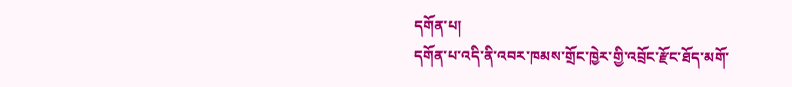དགོན་པ།
དགོན་པ་འདི་ནི་འབར་ཁམས་གྲོང་ཁྱེར་གྱི་འབྲོང་རྫོང་ཐོད་མགོ་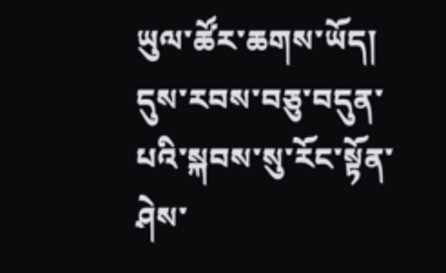ཡུལ་ཚོར་ཆགས་ཡོད། དུས་རབས་བཅུ་བདུན་པའི་སྐབས་སུ་རོང་སྟོན་ཤེས་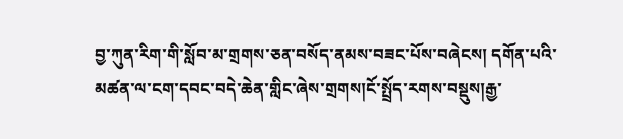བྱ་ཀུན་རིག་གི་སློབ་མ་གྲགས་ཅན་བསོད་ནམས་བཟང་པོས་བཞེངས། དགོན་པའི་མཚན་ལ་ངག་དབང་བདེ་ཆེན་གླིང་ཞེས་གྲགས།ངོ་སྤྲོད་རགས་བསྡུས།རྒྱ་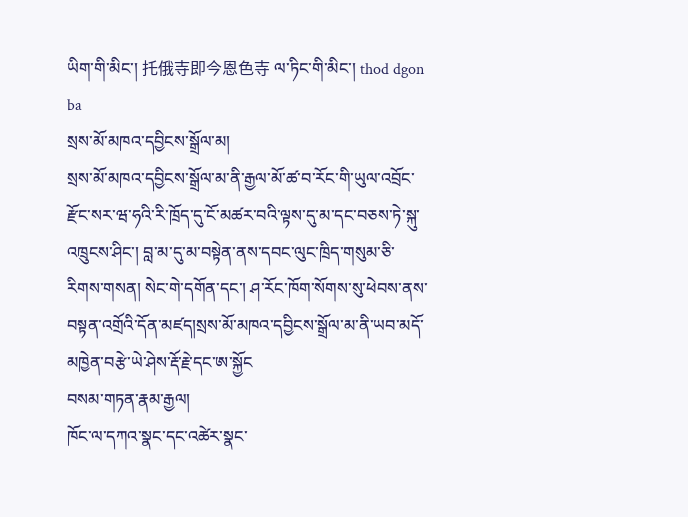ཡིག་གི་མིང་། 托俄寺即今恩色寺 ལ་ཏིང་གི་མིང་། thod dgon ba
སྲས་མོ་མཁའ་དབྱིངས་སྒྲོལ་མ།
སྲས་མོ་མཁའ་དབྱིངས་སྒྲོལ་མ་ནི་རྒྱལ་མོ་ཚ་བ་རོང་གི་ཡུལ་འབྲོང་རྫོང་སར་ཝ་ཧའི་རི་ཁྲོད་དུ་ངོ་མཚར་བའི་ལྟས་དུ་མ་དང་བཅས་ཏེ་སྐུ་འཁྲུངས་ཤིང་། བླ་མ་དུ་མ་བསྟེན་ནས་དབང་ལུང་ཁྲིད་གསུམ་ཅི་རིགས་གསན། སེང་གེ་དགོན་དང་། ཤ་རོང་ཁོག་སོགས་སུ་ཕེབས་ནས་བསྟན་འགྲོའི་དོན་མཛད།སྲས་མོ་མཁའ་དབྱིངས་སྒྲོལ་མ་ནི་ཡབ་མདོ་མཁྱེན་བརྩེ་ཡེ་ཤེས་རྡོ་རྗེ་དང་ཨ་སྐྱོང
བསམ་གཏན་རྣམ་རྒྱལ།
ཁོང་ལ་དཀའ་སྣང་དང་འཚེར་སྣང་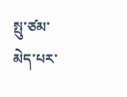སྤུ་ཙམ་མེད་པར་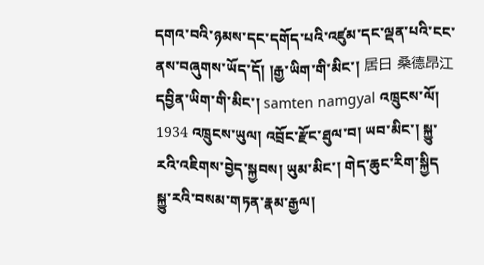དགའ་བའི་ཉམས་དང་དགོད་པའི་འཛུམ་དང་ལྡན་པའི་ངང་ནས་བཞུགས་ཡོད་དོ། །རྒྱ་ཡིག་གི་མིང་། 居日 桑德昂江 དབྱིན་ཡིག་གི་མིང་། samten namgyal འཁྲུངས་ལོ། 1934 འཁྲུངས་ཡུལ། འབྲོང་རྫོང་ཐུལ་བ། ཡབ་མིང་། སྐྱུ་རའི་འཇིགས་བྱེད་སྐྱབས། ཡུམ་མིང་། གེད་ཆུང་རིག་སྐྱིད
སྐྱུ་རའི་བསམ་གཏན་རྣམ་རྒྱལ།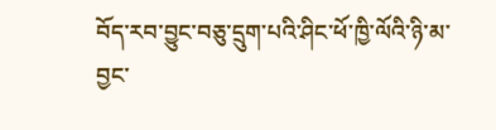བོད་རབ་བྱུང་བཅུ་དྲུག་པའི་ཤིང་ཕོ་ཁྱི་ལོའི་ཉི་མ་བྱང་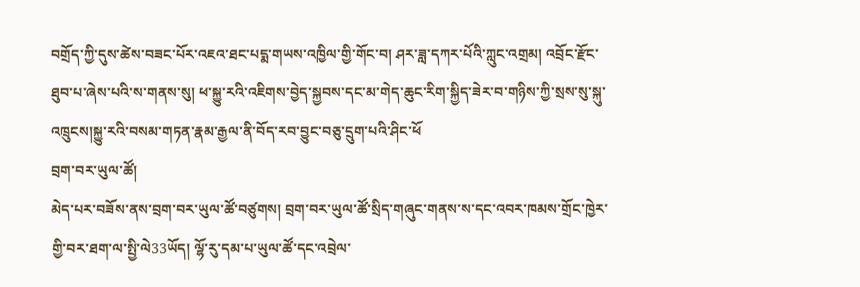བགྲོད་ཀྱི་དུས་ཚེས་བཟང་པོར་འཇའ་ཐང་པདྨ་གཡས་འཁྱིལ་གྱི་གོང་བ། ཤར་ཟླ་དཀར་པོའི་ཀླུང་འགྲམ། འབྲོང་རྫོང་ཐུབ་པ་ཞེས་པའི་ས་གནས་སུ། ཕ་སྐྱུ་རའི་འཇིགས་བྱེད་སྐྱབས་དང་མ་གེད་ཆུང་རིག་སྐྱིད་ཟེར་བ་གཉིས་ཀྱི་སྲས་སུ་སྐུ་འཁྲུངས།སྐྱུ་རའི་བསམ་གཏན་རྣམ་རྒྱལ་ནི་བོད་རབ་བྱུང་བཅུ་དྲུག་པའི་ཤིང་ཕོ
བྲག་བར་ཡུལ་ཚོ།
མེད་པར་བཟོས་ནས་བྲག་བར་ཡུལ་ཚོ་བཙུགས། བྲག་བར་ཡུལ་ཚོ་སྲིད་གཞུང་གནས་ས་དང་འབར་ཁམས་གྲོང་ཁྱེར་གྱི་བར་ཐག་ལ་སྤྱི་ལེ33ཡོད། ལྷོ་རུ་དམ་པ་ཡུལ་ཚོ་དང་འབྲེལ་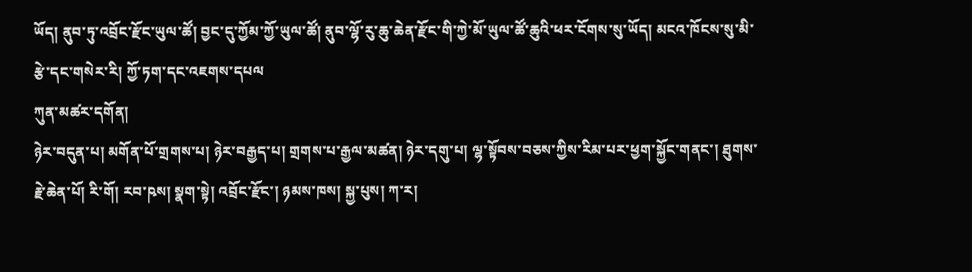ཡོད། ནུབ་ཏུ་འབྲོང་རྫོང་ཡུལ་ཚོ། བྱང་དུ་ཀྱོམ་ཀྱོ་ཡུལ་ཚོ། ནུབ་ལྷོ་རུ་ཆུ་ཆེན་རྫོང་གི་ཀྱེ་མོ་ཡུལ་ཚོ་ཆུའི་ཕར་ངོགས་སུ་ཡོད། མངའ་ཁོངས་སུ་མི་རྩེ་དང་གསེར་རི། ཀྱོ་ཏག་དང་འཇགས་དཔལ
ཀུན་མཚར་དགོན།
ཉེར་བདུན་པ། མགོན་པོ་གྲགས་པ། ཉེར་བརྒྱད་པ། གྲགས་པ་རྒྱལ་མཚན། ཉེར་དགུ་པ། ལྷ་སྟོབས་བཅས་ཀྱིས་རིམ་པར་ཕྱག་སྐྱོང་གནང་། ཐུགས་རྗེ་ཆེན་པོ། རི་གོ། རབ་ཥས། སྣག་སྟེ། འབྲོང་རྫོང་། ཉམས་ཁས། སྐྱ་པུས། ཀ་ར།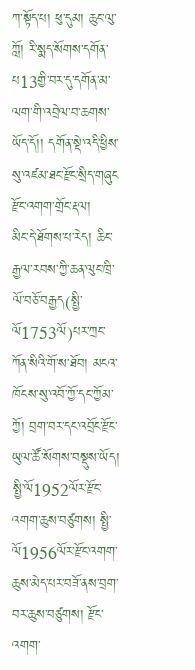ཀ་སྟོད་པ། ཕུ་དུམ། ཆུང་ལུ་ཀློ། རི་སྨད་སོགས་དགོན་པ13གྱི་བར་དུ་དགོན་མ་ལག་གི་འབྲེལ་བ་ཆགས་ཡོད་དོ།། དགོན་སྡེ་འདི་ཕྱིས་སུ་འཛམ་ཐང་རྫོང་སྲིད་གཞུང
རྫོང་འགག་གྲོང་རྡལ།
མིང་དེ་ཐོགས་པ་རེད། ཆིང་རྒྱལ་རབས་ཀྱི་ཆན་ལུང་ཁྲི་ལོ་བཅོ་བརྒྱད(སྤྱི་ལོ1753ལོ)པར་ཀྲང་ཀོན་སིའི་གོ་ས་ཐོབ། མངའ་ཁོངས་སུ་འབོ་ཀྱོ་དང་ཀྱོམ་ཀྱོ། བྲག་བར་དང་འབྲོང་རྫོང་ཡུལ་ཚོ་སོགས་བསྡུས་ཡོད། སྤྱི་ལོ1952ལོར་རྫོང་འགག་ཆུས་བཙུགས། སྤྱི་ལོ1956ལོར་རྫོང་འགག་ཆུས་མེད་པར་བཟོ་ནས་བྲག་བར་ཆུས་བཙུགས། རྫོང་འགག་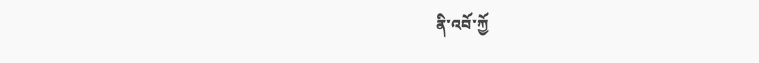ནི་འབོ་ཀྱོ